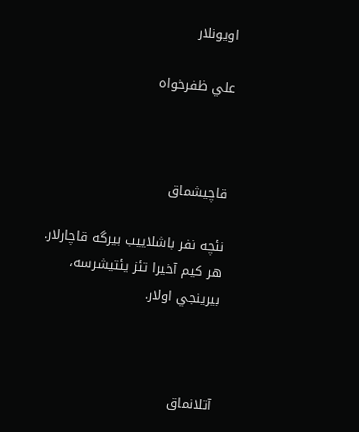اويونلار

علي ظفرخواه



قاچيشماق

نئچه نفر باشلاييب بيرگه قاچارلار. هر كيم آخيرا تئز يئتيشرسه، بيرينجي اولار.



آتلانماق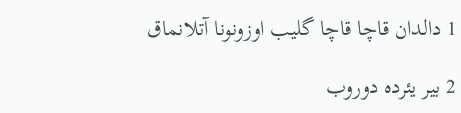1 دالدان قاچا قاچا گليب اوزونونا آتلانماق

2 بير يئرده دوروب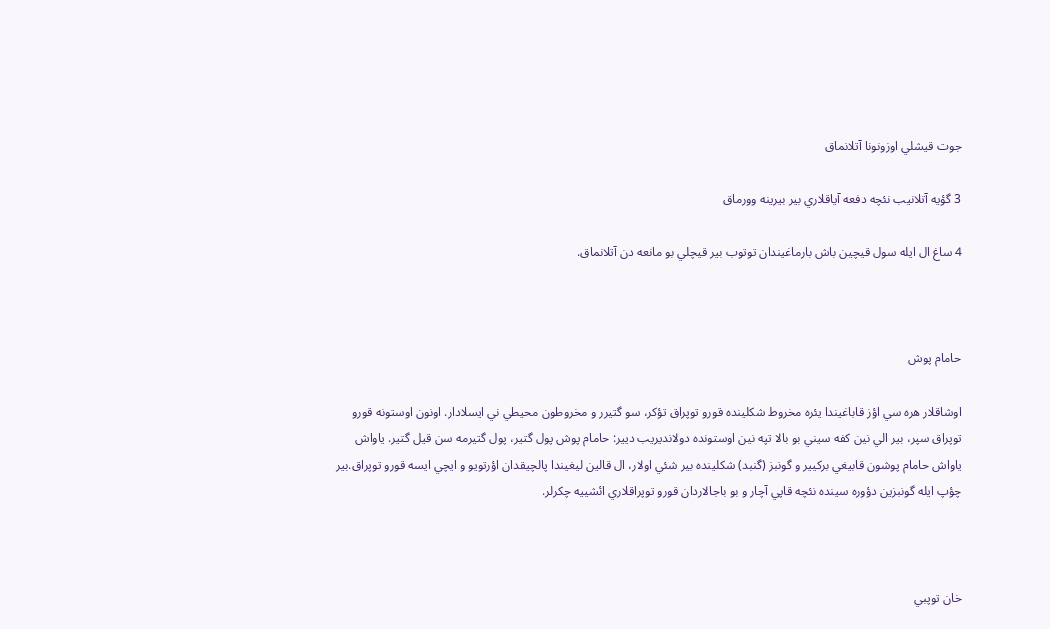جوت قيشلي اوزونونا آتلانماق

3 گؤيه آتلانيب نئچه دفعه آياقلاري بير بيرينه وورماق

4 ساغ ال ايله سول قيچين باش بارماغيندان توتوب بير قيچلي بو مانعه دن آتلانماق.



حامام پوش

اوشاقلار هره سي اؤز قاباغيندا يئره مخروط شكلينده قورو توپراق تؤكر، سو گتيرر و مخروطون محيطي ني ايسلادار. اونون اوستونه قورو توپراق سپر، بير الي نين كفه سيني بو بالا تپه نين اوستونده دولانديريب ديير: حامام پوش پول گتير، پول گتيرمه سن قيل گتير. ياواش ياواش حامام پوشون قابيغي بركيير و گونبز (گنبد) شكلينده بير شئي اولار، ال قالين ليغيندا پالچيقدان اؤرتويو و ايچي ايسه قورو توپراق.بير چؤپ ايله گونبزين دؤوره سينده نئچه قاپي آچار و بو باجالاردان قورو توپراقلاري ائشييه چكرلر.



خان توپبي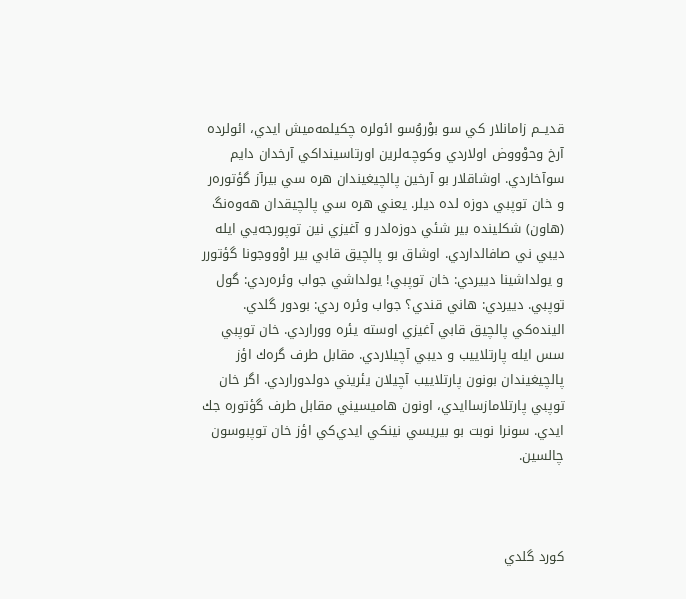قديــم زامانلار كي سو بوْروُسو ائولره چكيلمه‌ميش ايدي، ائولرده آرخ وحوْووض اولاردي وكوچـه‌لرين اورتاسينداكي آرخدان دايم سوآخاردي. اوشاقلار بو آرخين پالچيغيندان هره سي بيرآز گؤتوره‌ر و خان توپبي دوزه لده ديلر. يعني هره سي پالچيقدان هه‌وه‌نگ (هاون) شكلينده بير شئي دوزه‌لدر و آغيزي نين توپورجه‌يي ايله ديبي ني صافالداردي. اوشاق بو پالچيق قابي بير اوْووجونا گؤتورر و يولداشينا دييردي: خان توپبي! يولداشي جواب وئره‌ردي: گول توپبي. دييردي: هاني قندي؟ جواب وئره ردي: بودور گلدي. الينده‌كي پالچيق قابي آغيزي اوسته يئره ووراردي. خان توپبي سس ايله پارتلاييب و ديبي آچيلاردي. مقابل طرف گره‌ك اؤز پالچيغيندان بونون پارتلاييب آچيلان يئريني دولدوراردي. اگر خان توپبي پارتلامازساايدي، اونون هاميسيني مقابل طرف گؤتوره جك ايدي. سونرا نوبت بو بيريسي نينكي ايدي‌كي اؤز خان توپبوسون چالسين.



كورد گلدي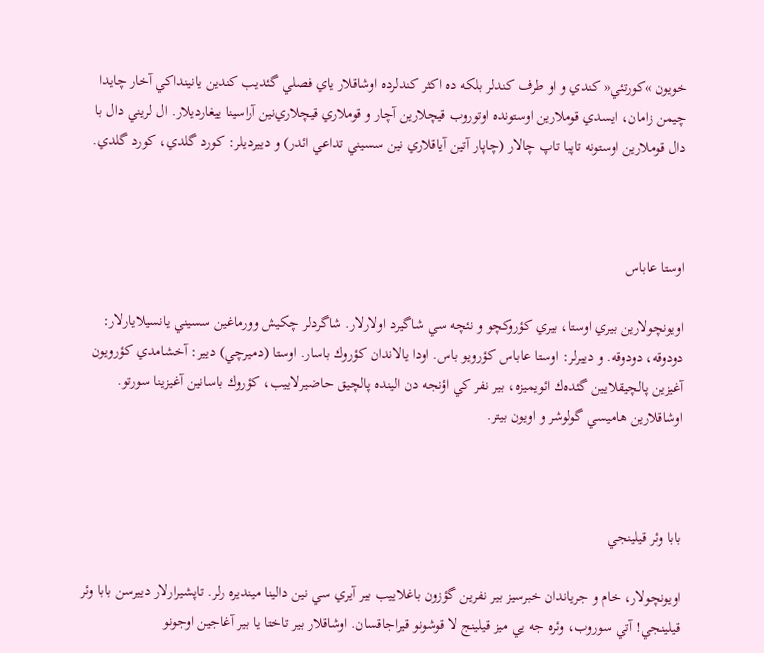خويون »كورتئي« كندي و او طرف كندلر بلكه ده اكثر كندلرده اوشاقلار ياي فصلي گئديب كندين يانينداكي آخار چايدا چيمن زامان، ايسدي قوملارين اوستونده اوتوروب قيچلارين آچار و قوملاري قيچلاري‌نين آراسينا ييغارديلار. ال لريني دال با دال قوملارين اوستونه تاپبا تاپ چالار (چاپار آتين آياقلاري نين سسيني تداعي ائدر) و دييرديلر: كورد گلدي، كورد گلدي.



اوستا عاباس

اويونچولارين بيري اوستا، بيري كؤروكچو و نئچه سي شاگيرد اولارلار. شاگردلر چكيش وورماغين سسيني يانسيلايارلار: دودوقه، دودوقه. و دييرلر: اوستا عاباس كؤرويو باس. اودا يالاندان كؤروك باسار. اوستا (دميرچي) ديير: آخشامدي كؤرويون آغيزين پالچيقلايين گئده‌ك ائويميزه، بير نفر كي اؤنجه دن الينده پالچيق حاضيرلاييب، كؤروك باسانين آغيزينا سورتو. اوشاقلارين هاميسي گولوشر و اويون بيتر.



بابا وئر قيلينجي

اويونچولار، خام و جرياندان خبرسيز بير نفرين گؤزون باغلاييب بير آيري سي نين دالينا مينديره رلر. تاپشيرارلار دييرسن بابا وئر قيلينجي! آتي سوروب، وئره جه يي ميز قيلينج لا قوشونو قيراجاقسان. اوشاقلار بير تاختا يا بير آغاجين اوجونو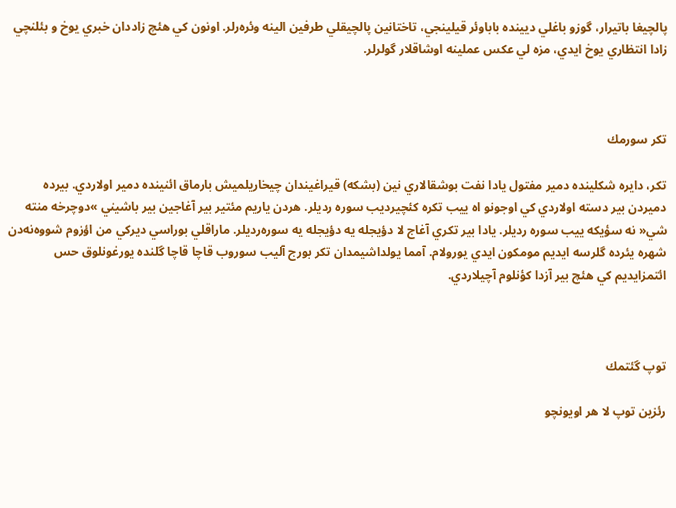پالچيغا باتيرار، گوزو باغلي ديينده باباوئر قيلينجي، تاختانين پالچيقلي طرفين الينه وئره‌رلر. اونون كي هئچ زاددان خبري يوخ و بئلنچي زادا انتظاري يوخ ايدي، مزه لي عكس عملينه اوشاقلار گولرلر.



تكر سورمك

تكر، دايره شكلينده دمير مفتول يادا نفت بوشقالاري نين (بشكه) قيراغيندان چيخاريلميش بارماق ائنينده دمير اولاردي. بيرده دميردن بير دسته اولاردي كي اوجونو اه ييب تكره كئچيرديب سوره رديلر. هردن ياريم مئتير بير آغاجين بير باشيني »دوچرخه منته شي« نه سؤيكه ييب سوره رديلر. يادا بير تكري آغاج لا دؤيجله يه دؤيجله يه سوره‌رديلر. ماراقلي بوراسي ديركي من اؤزوم شووه‌نه‌دن شهره يئرده گلرسه ايديم مومكون ايدي يورولام. آمما يولداشيمدان تكر بورج آليب سوروب قاچا قاچا گلنده يورغونلوق حس ائتمزايديم كي هئچ بير آزدا كؤنلوم آچيلاردي.



توپ گئتمك

رئزين توپ لا هر اويونچو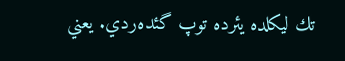تك ليكلده يئرده توپ گئده‌ردي. يعني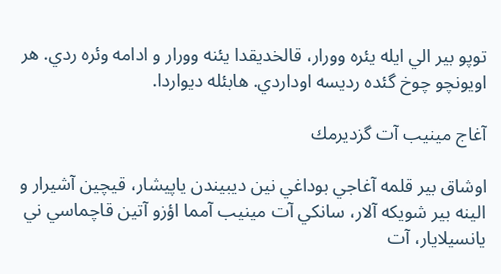توپو بير الي ايله يئره وورار، قالخديقدا يئنه وورار و ادامه وئره ردي. هر اويونچو چوخ گئده رديسه اوداردي. هابئله ديواردا.

آغاج مينيب آت گزديرمك

اوشاق بير قلمه آغاجي بوداغي نين ديبيندن ياپيشار، قيچين آشيرار و الينه بير شويكه آلار، سانكي آت مينيب آمما اؤزو آتين قاچماسي ني يانسيلايار، آت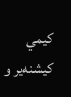كيمي كيشنه‌ير و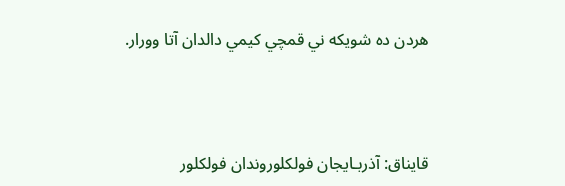هردن ده شويكه ني قمچي كيمي دالدان آتا وورار.



قايناق: آذربـايجان فولكلوروندان فولكلور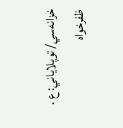خزانه‌سي/ توپلاياني: ع . ظفرخواه